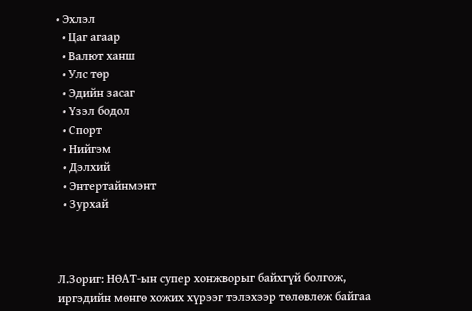• Эхлэл
  • Цаг агаар
  • Валют ханш
  • Улс төр
  • Эдийн засаг
  • Үзэл бодол
  • Спорт
  • Нийгэм
  • Дэлхий
  • Энтертайнмэнт
  • Зурхай



Л.Зориг: НӨАТ-ын супер хонжворыг байхгүй болгож, иргэдийн мөнгө хожих хүрээг тэлэхээр төлөвлөж байгаа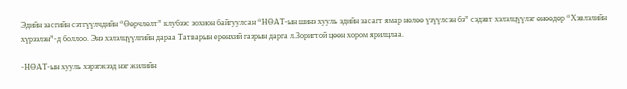Эдийн засгийн сэтгүүлчдийн “Өөрчлөлт” клубээс зохион байгуулсан “НӨАТ-ын шинэ хууль эдийн засагт ямар нөлөө үзүүлсэн бэ” сэдэвт хэлэлцүүлэг өнөөдөр “Хэвлэлийн хүрээлэн”-д боллоо. Энэ хэлэлцүүлгийн дараа Татварын ерөнхий газрын дарга л.Зоригтой цөөн хором ярилцлаа.

-НӨАТ-ын хууль хэрэгжээд нэг жилийн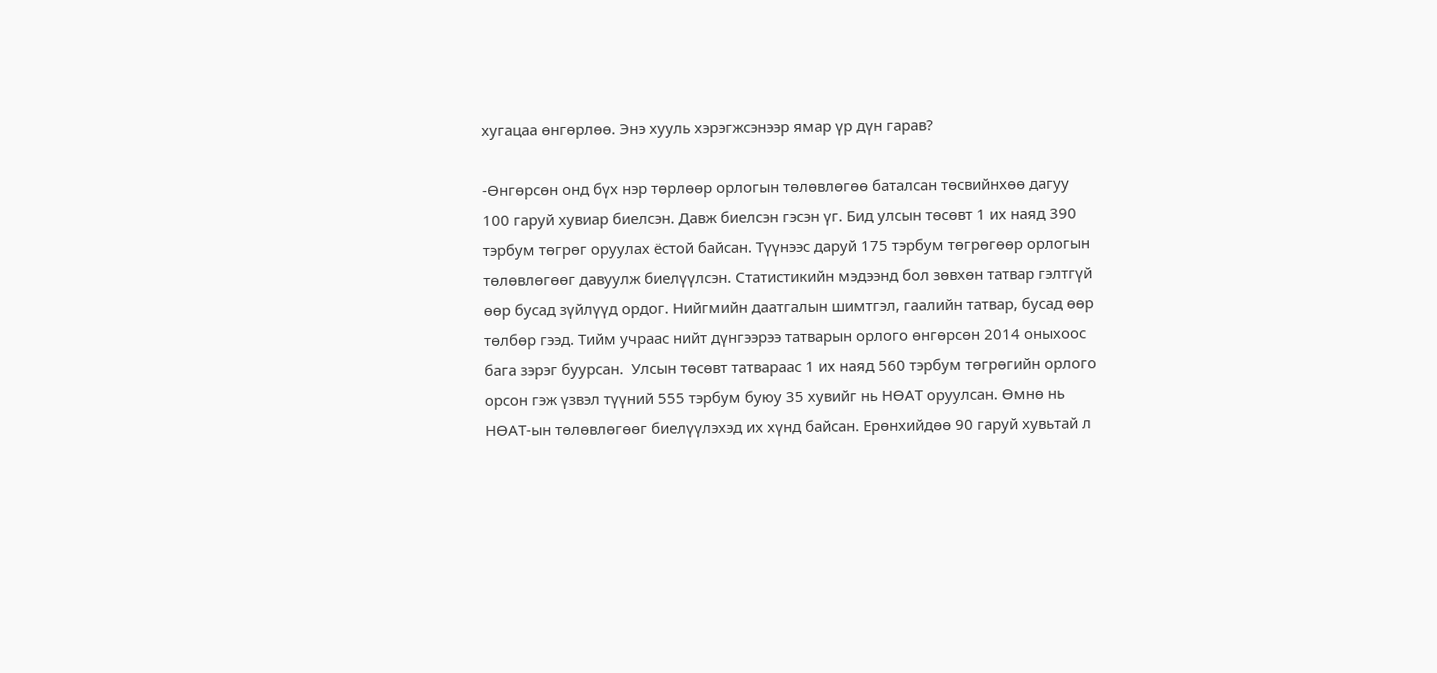хугацаа өнгөрлөө. Энэ хууль хэрэгжсэнээр ямар үр дүн гарав?

-Өнгөрсөн онд бүх нэр төрлөөр орлогын төлөвлөгөө баталсан төсвийнхөө дагуу 100 гаруй хувиар биелсэн. Давж биелсэн гэсэн үг. Бид улсын төсөвт 1 их наяд 390 тэрбум төгрөг оруулах ёстой байсан. Түүнээс даруй 175 тэрбум төгрөгөөр орлогын төлөвлөгөөг давуулж биелүүлсэн. Статистикийн мэдээнд бол зөвхөн татвар гэлтгүй өөр бусад зүйлүүд ордог. Нийгмийн даатгалын шимтгэл, гаалийн татвар, бусад өөр төлбөр гээд. Тийм учраас нийт дүнгээрээ татварын орлого өнгөрсөн 2014 оныхоос бага зэрэг буурсан.  Улсын төсөвт татвараас 1 их наяд 560 тэрбум төгрөгийн орлого орсон гэж үзвэл түүний 555 тэрбум буюу 35 хувийг нь НӨАТ оруулсан. Өмнө нь НӨАТ-ын төлөвлөгөөг биелүүлэхэд их хүнд байсан. Ерөнхийдөө 90 гаруй хувьтай л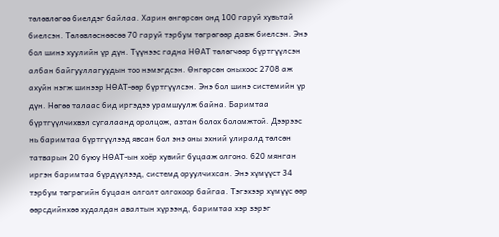төлөвлөгөө биелдэг байлаа. Харин өнгөрсөн онд 100 гаруй хувьтай биелсэн. Төлөвлөснөөсөө 70 гаруй тэрбум төгрөгөөр давж биелсэн. Энэ бол шинэ хуулийн үр дүн. Түүнээс гадна НӨАТ төлөгчөөр бүртгүүлсэн албан байгууллагуудын тоо нэмэгдсэн. Өнгөрсөн оныхоос 2708 аж ахуйн нэгж шинээр НӨАТ-өөр бүртгүүлсэн. Энэ бол шинэ системийн үр дүн. Нөгөө талаас бид иргэдээ урамшуулж байна. Баримтаа бүртгүүлчихвэл сугалаанд оролцож, азтан болох боломжтой. Дээрээс нь баримтаа бүртгүүлээд явсан бол энэ оны эхний улиралд төлсөн татварын 20 буюу НӨАТ-ын хоёр хувийг буцааж олгоно. 620 мянган иргэн баримтаа бүрдүүлээд, системд оруулчихсан. Энэ хүмүүст 34 тэрбум төгрөгийн буцаан олголт олгохоор байгаа. Тэгэхээр хүмүүс өөр өөрсдийнхөө худалдан авалтын хүрээнд, баримтаа хэр зэрэг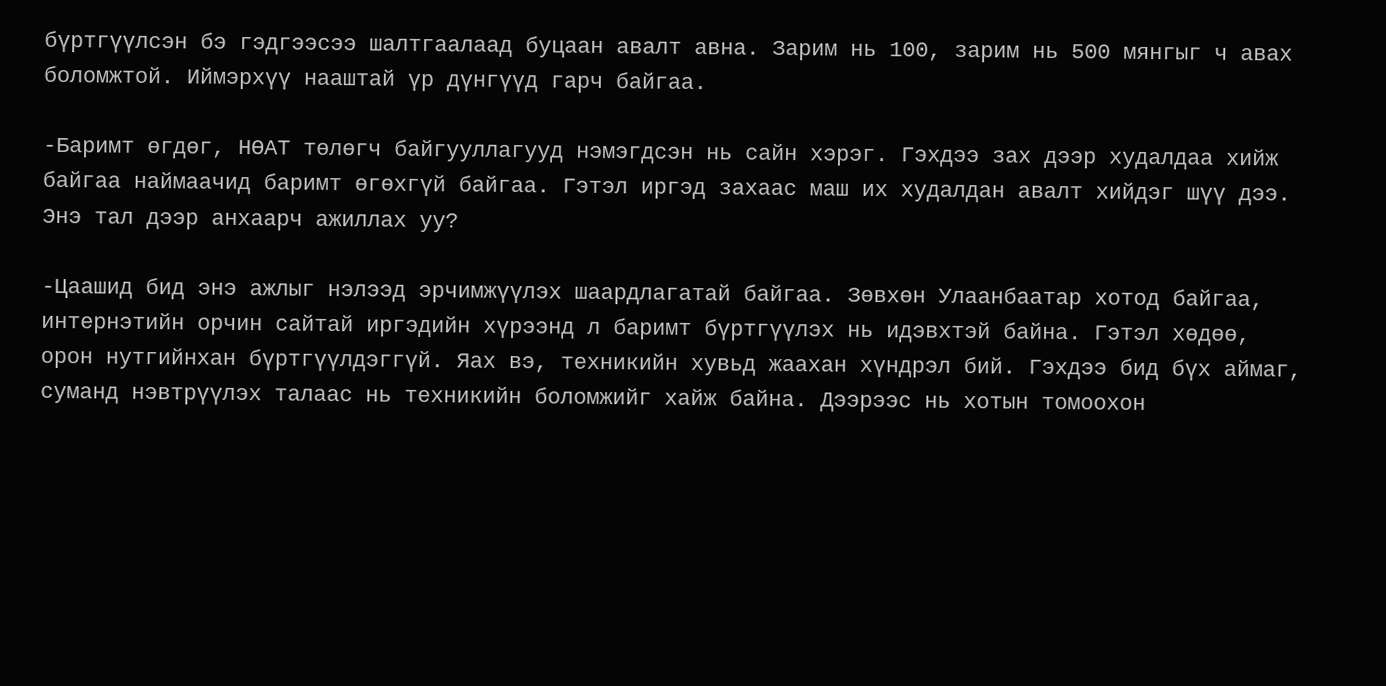бүртгүүлсэн бэ гэдгээсээ шалтгаалаад буцаан авалт авна. Зарим нь 100, зарим нь 500 мянгыг ч авах боломжтой. Иймэрхүү нааштай үр дүнгүүд гарч байгаа.

-Баримт өгдөг, НӨАТ төлөгч байгууллагууд нэмэгдсэн нь сайн хэрэг. Гэхдээ зах дээр худалдаа хийж байгаа наймаачид баримт өгөхгүй байгаа. Гэтэл иргэд захаас маш их худалдан авалт хийдэг шүү дээ. Энэ тал дээр анхаарч ажиллах уу?

-Цаашид бид энэ ажлыг нэлээд эрчимжүүлэх шаардлагатай байгаа. Зөвхөн Улаанбаатар хотод байгаа, интернэтийн орчин сайтай иргэдийн хүрээнд л баримт бүртгүүлэх нь идэвхтэй байна. Гэтэл хөдөө, орон нутгийнхан бүртгүүлдэггүй. Яах вэ, техникийн хувьд жаахан хүндрэл бий. Гэхдээ бид бүх аймаг, суманд нэвтрүүлэх талаас нь техникийн боломжийг хайж байна. Дээрээс нь хотын томоохон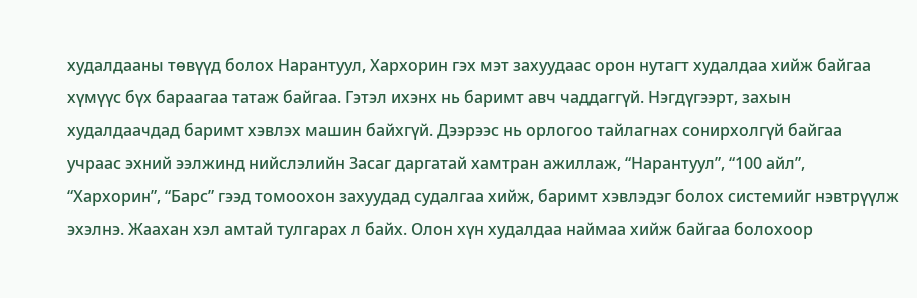худалдааны төвүүд болох Нарантуул, Хархорин гэх мэт захуудаас орон нутагт худалдаа хийж байгаа хүмүүс бүх бараагаа татаж байгаа. Гэтэл ихэнх нь баримт авч чаддаггүй. Нэгдүгээрт, захын худалдаачдад баримт хэвлэх машин байхгүй. Дээрээс нь орлогоо тайлагнах сонирхолгүй байгаа учраас эхний ээлжинд нийслэлийн Засаг даргатай хамтран ажиллаж, “Нарантуул”, “100 айл”, “Хархорин”, “Барс” гээд томоохон захуудад судалгаа хийж, баримт хэвлэдэг болох системийг нэвтрүүлж эхэлнэ. Жаахан хэл амтай тулгарах л байх. Олон хүн худалдаа наймаа хийж байгаа болохоор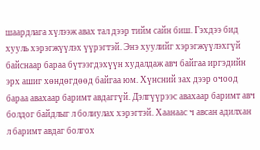шаардлага хүлээж авах тал дээр тийм сайн биш. Гэхдээ бид хууль хэрэгжүүлэх үүрэгтэй. Энэ хуулийг хэрэгжүүлэхгүй байснаар бараа бүтээгдэхүүн худалдаж авч байгаа иргэдийн эрх ашиг хөндөгдөөд байгаа юм. Хүнсний зах дээр очоод бараа авахаар баримт авдаггүй. Дэлгүүрээс авахаар баримт авч болдог байдлыг л болиулах хэрэгтэй. Хаанаас ч авсан адилхан л баримт авдаг болгох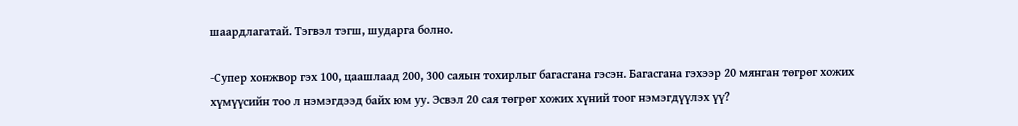шаардлагатай. Тэгвэл тэгш, шударга болно.

-Супер хонжвор гэх 100, цаашлаад 200, 300 саяын тохирлыг багасгана гэсэн. Багасгана гэхээр 20 мянган төгрөг хожих хүмүүсийн тоо л нэмэгдээд байх юм уу. Эсвэл 20 сая төгрөг хожих хүний тоог нэмэгдүүлэх үү?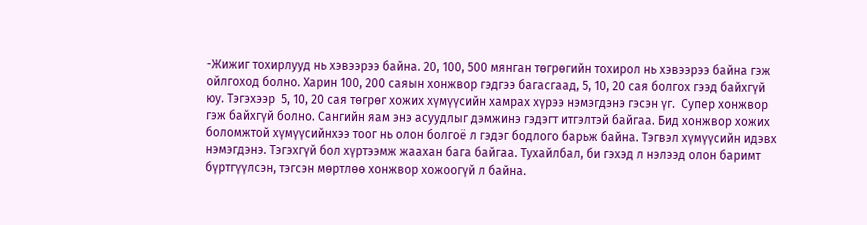-Жижиг тохирлууд нь хэвээрээ байна. 20, 100, 500 мянган төгрөгийн тохирол нь хэвээрээ байна гэж ойлгоход болно. Харин 100, 200 саяын хонжвор гэдгээ багасгаад, 5, 10, 20 сая болгох гээд байхгүй юу. Тэгэхээр  5, 10, 20 сая төгрөг хожих хүмүүсийн хамрах хүрээ нэмэгдэнэ гэсэн үг.  Супер хонжвор гэж байхгүй болно. Сангийн яам энэ асуудлыг дэмжинэ гэдэгт итгэлтэй байгаа. Бид хонжвор хожих боломжтой хүмүүсийнхээ тоог нь олон болгоё л гэдэг бодлого барьж байна. Тэгвэл хүмүүсийн идэвх нэмэгдэнэ. Тэгэхгүй бол хүртээмж жаахан бага байгаа. Тухайлбал, би гэхэд л нэлээд олон баримт бүртгүүлсэн, тэгсэн мөртлөө хонжвор хожоогүй л байна.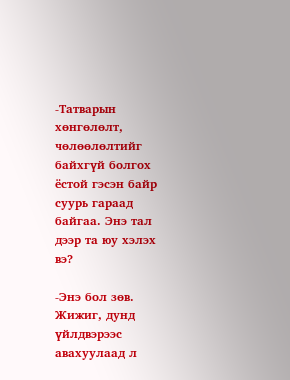-Татварын хөнгөлөлт, чөлөөлөлтийг байхгүй болгох ёстой гэсэн байр суурь гараад байгаа. Энэ тал дээр та юу хэлэх вэ?

-Энэ бол зөв. Жижиг, дунд үйлдвэрээс авахуулаад л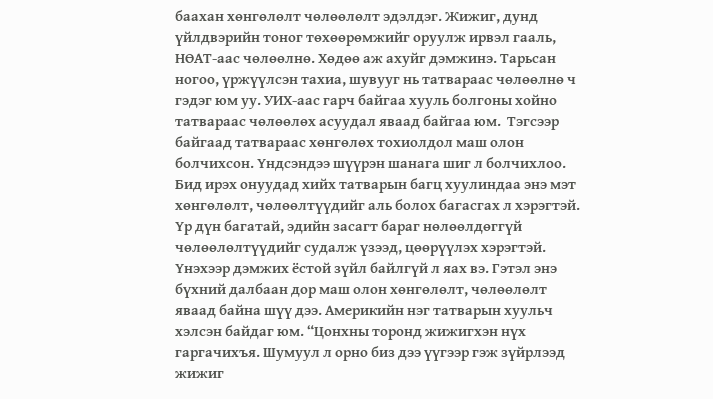баахан хөнгөлөлт чөлөөлөлт эдэлдэг. Жижиг, дунд үйлдвэрийн тоног төхөөрөмжийг оруулж ирвэл гааль, НӨАТ-аас чөлөөлнө. Хөдөө аж ахуйг дэмжинэ. Тарьсан ногоо, үржүүлсэн тахиа, шувууг нь татвараас чөлөөлнө ч гэдэг юм уу. УИХ-аас гарч байгаа хууль болгоны хойно татвараас чөлөөлөх асуудал яваад байгаа юм.  Тэгсээр байгаад татвараас хөнгөлөх тохиолдол маш олон болчихсон. Үндсэндээ шүүрэн шанага шиг л болчихлоо.  Бид ирэх онуудад хийх татварын багц хуулиндаа энэ мэт хөнгөлөлт, чөлөөлтүүдийг аль болох багасгах л хэрэгтэй. Үр дүн багатай, эдийн засагт бараг нөлөөлдөггүй чөлөөлөлтүүдийг судалж үзээд, цөөрүүлэх хэрэгтэй. Үнэхээр дэмжих ёстой зүйл байлгүй л яах вэ. Гэтэл энэ бүхний далбаан дор маш олон хөнгөлөлт, чөлөөлөлт яваад байна шүү дээ. Америкийн нэг татварын хуульч хэлсэн байдаг юм. “Цонхны торонд жижигхэн нүх гаргачихъя. Шумуул л орно биз дээ үүгээр гэж зүйрлээд жижиг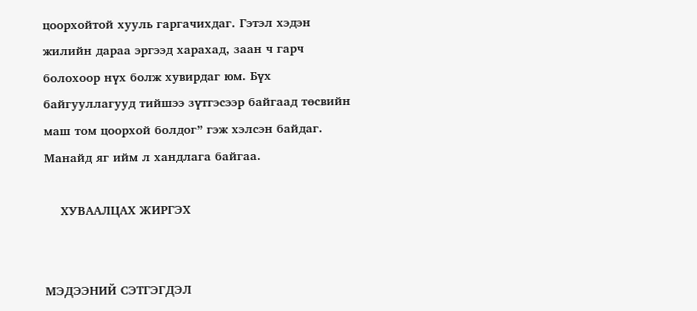цоорхойтой хууль гаргачихдаг. Гэтэл хэдэн жилийн дараа эргээд харахад, заан ч гарч болохоор нүх болж хувирдаг юм. Бүх байгууллагууд тийшээ зүтгэсээр байгаад төсвийн маш том цоорхой болдог” гэж хэлсэн байдаг. Манайд яг ийм л хандлага байгаа.

    ХУВААЛЦАХ ЖИРГЭХ


МЭДЭЭНИЙ СЭТГЭГДЭЛ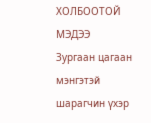ХОЛБООТОЙ МЭДЭЭ
Зургаан цагаан мэнгэтэй шарагчин үхэр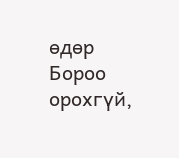өдөр
Бороо орохгүй,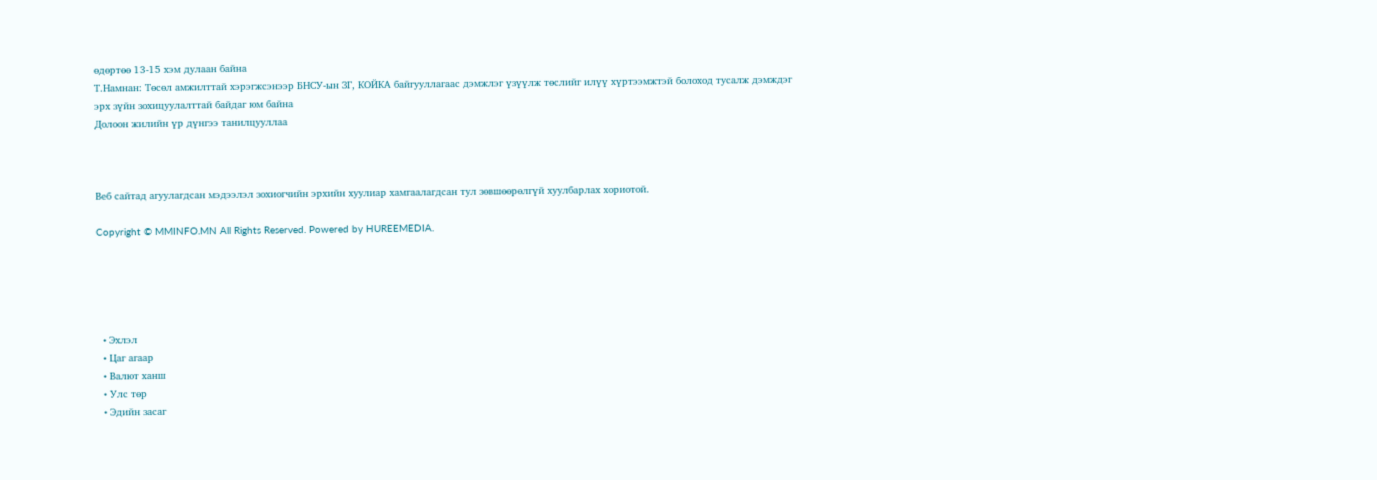өдөртөө 13-15 хэм дулаан байна
Т.Намнан: Төсөл амжилттай хэрэгжсэнээр БНСУ-ын ЗГ, КОЙКА байгууллагаас дэмжлэг үзүүлж төслийг илүү хүртээмжтэй болоход тусалж дэмждэг эрх зүйн зохицуулалттай байдаг юм байна
Долоон жилийн үр дүнгээ танилцууллаа



Веб сайтад агуулагдсан мэдээлэл зохиогчийн эрхийн хуулиар хамгаалагдсан тул зөвшөөрөлгүй хуулбарлах хориотой.

Copyright © MMINFO.MN All Rights Reserved. Powered by HUREEMEDIA.





  • Эхлэл
  • Цаг агаар
  • Валют ханш
  • Улс төр
  • Эдийн засаг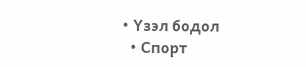• Үзэл бодол
  • Спорт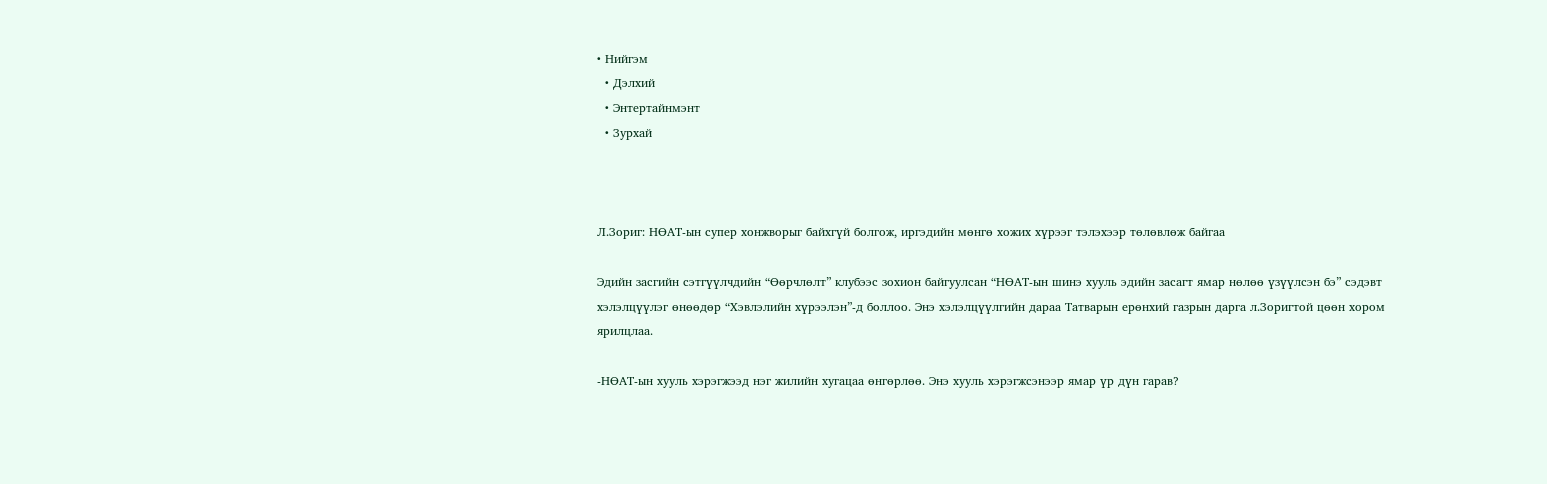• Нийгэм
  • Дэлхий
  • Энтертайнмэнт
  • Зурхай



Л.Зориг: НӨАТ-ын супер хонжворыг байхгүй болгож, иргэдийн мөнгө хожих хүрээг тэлэхээр төлөвлөж байгаа

Эдийн засгийн сэтгүүлчдийн “Өөрчлөлт” клубээс зохион байгуулсан “НӨАТ-ын шинэ хууль эдийн засагт ямар нөлөө үзүүлсэн бэ” сэдэвт хэлэлцүүлэг өнөөдөр “Хэвлэлийн хүрээлэн”-д боллоо. Энэ хэлэлцүүлгийн дараа Татварын ерөнхий газрын дарга л.Зоригтой цөөн хором ярилцлаа.

-НӨАТ-ын хууль хэрэгжээд нэг жилийн хугацаа өнгөрлөө. Энэ хууль хэрэгжсэнээр ямар үр дүн гарав?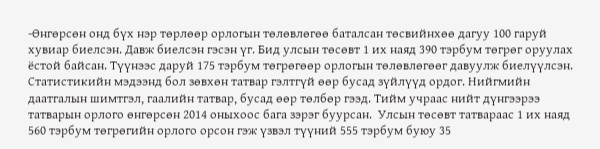-Өнгөрсөн онд бүх нэр төрлөөр орлогын төлөвлөгөө баталсан төсвийнхөө дагуу 100 гаруй хувиар биелсэн. Давж биелсэн гэсэн үг. Бид улсын төсөвт 1 их наяд 390 тэрбум төгрөг оруулах ёстой байсан. Түүнээс даруй 175 тэрбум төгрөгөөр орлогын төлөвлөгөөг давуулж биелүүлсэн. Статистикийн мэдээнд бол зөвхөн татвар гэлтгүй өөр бусад зүйлүүд ордог. Нийгмийн даатгалын шимтгэл, гаалийн татвар, бусад өөр төлбөр гээд. Тийм учраас нийт дүнгээрээ татварын орлого өнгөрсөн 2014 оныхоос бага зэрэг буурсан.  Улсын төсөвт татвараас 1 их наяд 560 тэрбум төгрөгийн орлого орсон гэж үзвэл түүний 555 тэрбум буюу 35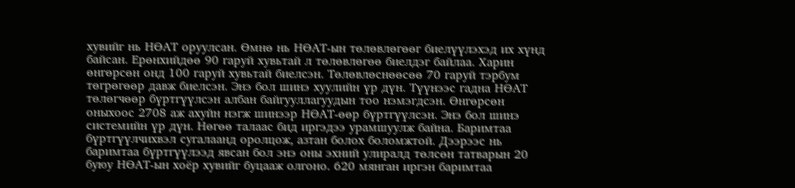хувийг нь НӨАТ оруулсан. Өмнө нь НӨАТ-ын төлөвлөгөөг биелүүлэхэд их хүнд байсан. Ерөнхийдөө 90 гаруй хувьтай л төлөвлөгөө биелдэг байлаа. Харин өнгөрсөн онд 100 гаруй хувьтай биелсэн. Төлөвлөснөөсөө 70 гаруй тэрбум төгрөгөөр давж биелсэн. Энэ бол шинэ хуулийн үр дүн. Түүнээс гадна НӨАТ төлөгчөөр бүртгүүлсэн албан байгууллагуудын тоо нэмэгдсэн. Өнгөрсөн оныхоос 2708 аж ахуйн нэгж шинээр НӨАТ-өөр бүртгүүлсэн. Энэ бол шинэ системийн үр дүн. Нөгөө талаас бид иргэдээ урамшуулж байна. Баримтаа бүртгүүлчихвэл сугалаанд оролцож, азтан болох боломжтой. Дээрээс нь баримтаа бүртгүүлээд явсан бол энэ оны эхний улиралд төлсөн татварын 20 буюу НӨАТ-ын хоёр хувийг буцааж олгоно. 620 мянган иргэн баримтаа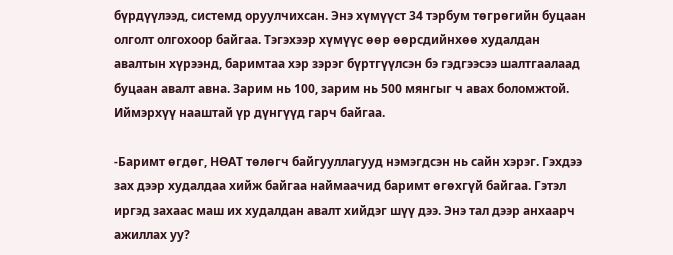бүрдүүлээд, системд оруулчихсан. Энэ хүмүүст 34 тэрбум төгрөгийн буцаан олголт олгохоор байгаа. Тэгэхээр хүмүүс өөр өөрсдийнхөө худалдан авалтын хүрээнд, баримтаа хэр зэрэг бүртгүүлсэн бэ гэдгээсээ шалтгаалаад буцаан авалт авна. Зарим нь 100, зарим нь 500 мянгыг ч авах боломжтой. Иймэрхүү нааштай үр дүнгүүд гарч байгаа.

-Баримт өгдөг, НӨАТ төлөгч байгууллагууд нэмэгдсэн нь сайн хэрэг. Гэхдээ зах дээр худалдаа хийж байгаа наймаачид баримт өгөхгүй байгаа. Гэтэл иргэд захаас маш их худалдан авалт хийдэг шүү дээ. Энэ тал дээр анхаарч ажиллах уу?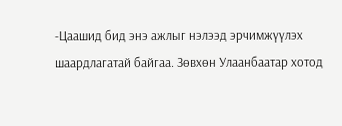-Цаашид бид энэ ажлыг нэлээд эрчимжүүлэх шаардлагатай байгаа. Зөвхөн Улаанбаатар хотод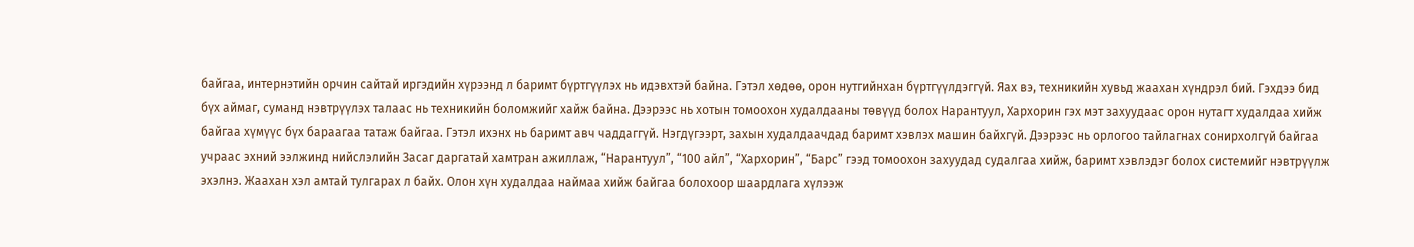байгаа, интернэтийн орчин сайтай иргэдийн хүрээнд л баримт бүртгүүлэх нь идэвхтэй байна. Гэтэл хөдөө, орон нутгийнхан бүртгүүлдэггүй. Яах вэ, техникийн хувьд жаахан хүндрэл бий. Гэхдээ бид бүх аймаг, суманд нэвтрүүлэх талаас нь техникийн боломжийг хайж байна. Дээрээс нь хотын томоохон худалдааны төвүүд болох Нарантуул, Хархорин гэх мэт захуудаас орон нутагт худалдаа хийж байгаа хүмүүс бүх бараагаа татаж байгаа. Гэтэл ихэнх нь баримт авч чаддаггүй. Нэгдүгээрт, захын худалдаачдад баримт хэвлэх машин байхгүй. Дээрээс нь орлогоо тайлагнах сонирхолгүй байгаа учраас эхний ээлжинд нийслэлийн Засаг даргатай хамтран ажиллаж, “Нарантуул”, “100 айл”, “Хархорин”, “Барс” гээд томоохон захуудад судалгаа хийж, баримт хэвлэдэг болох системийг нэвтрүүлж эхэлнэ. Жаахан хэл амтай тулгарах л байх. Олон хүн худалдаа наймаа хийж байгаа болохоор шаардлага хүлээж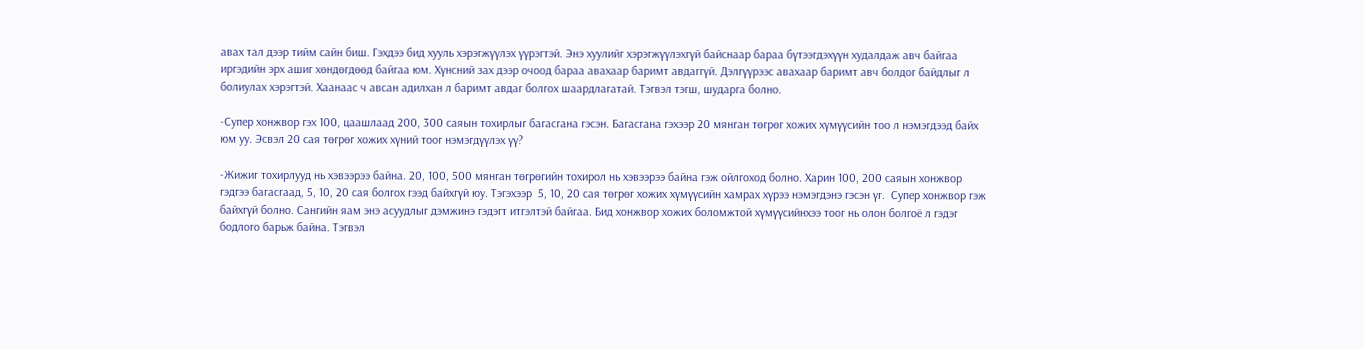авах тал дээр тийм сайн биш. Гэхдээ бид хууль хэрэгжүүлэх үүрэгтэй. Энэ хуулийг хэрэгжүүлэхгүй байснаар бараа бүтээгдэхүүн худалдаж авч байгаа иргэдийн эрх ашиг хөндөгдөөд байгаа юм. Хүнсний зах дээр очоод бараа авахаар баримт авдаггүй. Дэлгүүрээс авахаар баримт авч болдог байдлыг л болиулах хэрэгтэй. Хаанаас ч авсан адилхан л баримт авдаг болгох шаардлагатай. Тэгвэл тэгш, шударга болно.

-Супер хонжвор гэх 100, цаашлаад 200, 300 саяын тохирлыг багасгана гэсэн. Багасгана гэхээр 20 мянган төгрөг хожих хүмүүсийн тоо л нэмэгдээд байх юм уу. Эсвэл 20 сая төгрөг хожих хүний тоог нэмэгдүүлэх үү?

-Жижиг тохирлууд нь хэвээрээ байна. 20, 100, 500 мянган төгрөгийн тохирол нь хэвээрээ байна гэж ойлгоход болно. Харин 100, 200 саяын хонжвор гэдгээ багасгаад, 5, 10, 20 сая болгох гээд байхгүй юу. Тэгэхээр  5, 10, 20 сая төгрөг хожих хүмүүсийн хамрах хүрээ нэмэгдэнэ гэсэн үг.  Супер хонжвор гэж байхгүй болно. Сангийн яам энэ асуудлыг дэмжинэ гэдэгт итгэлтэй байгаа. Бид хонжвор хожих боломжтой хүмүүсийнхээ тоог нь олон болгоё л гэдэг бодлого барьж байна. Тэгвэл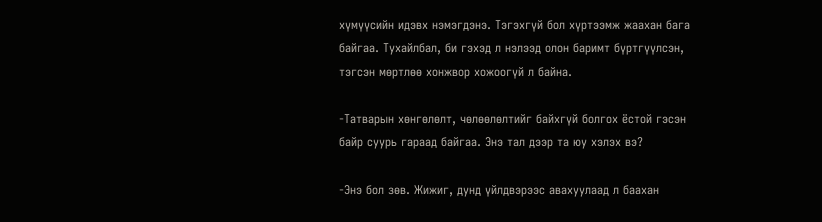хүмүүсийн идэвх нэмэгдэнэ. Тэгэхгүй бол хүртээмж жаахан бага байгаа. Тухайлбал, би гэхэд л нэлээд олон баримт бүртгүүлсэн, тэгсэн мөртлөө хонжвор хожоогүй л байна.

-Татварын хөнгөлөлт, чөлөөлөлтийг байхгүй болгох ёстой гэсэн байр суурь гараад байгаа. Энэ тал дээр та юу хэлэх вэ?

-Энэ бол зөв. Жижиг, дунд үйлдвэрээс авахуулаад л баахан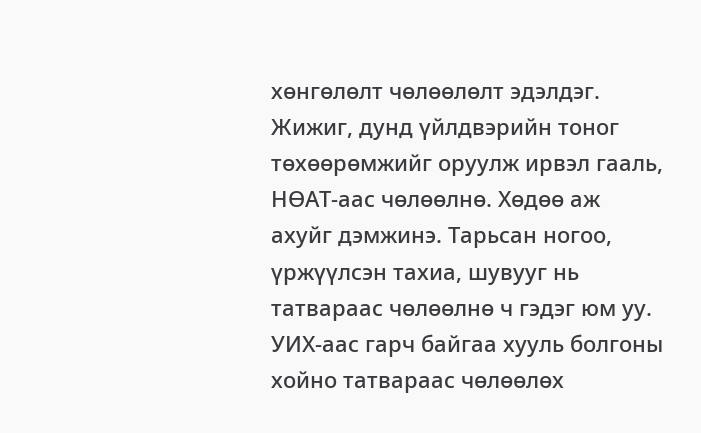хөнгөлөлт чөлөөлөлт эдэлдэг. Жижиг, дунд үйлдвэрийн тоног төхөөрөмжийг оруулж ирвэл гааль, НӨАТ-аас чөлөөлнө. Хөдөө аж ахуйг дэмжинэ. Тарьсан ногоо, үржүүлсэн тахиа, шувууг нь татвараас чөлөөлнө ч гэдэг юм уу. УИХ-аас гарч байгаа хууль болгоны хойно татвараас чөлөөлөх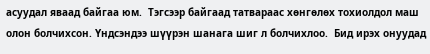асуудал яваад байгаа юм.  Тэгсээр байгаад татвараас хөнгөлөх тохиолдол маш олон болчихсон. Үндсэндээ шүүрэн шанага шиг л болчихлоо.  Бид ирэх онуудад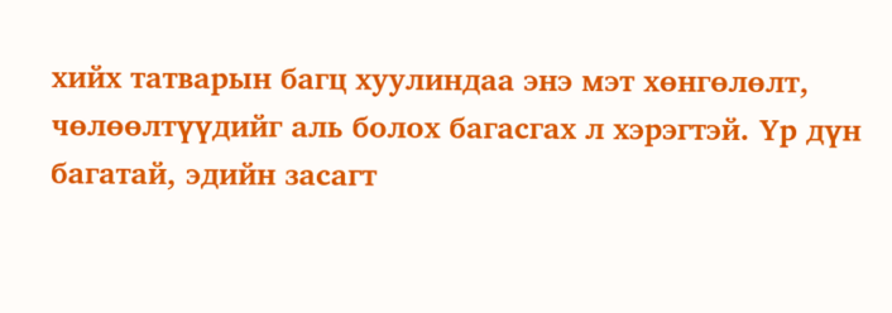хийх татварын багц хуулиндаа энэ мэт хөнгөлөлт, чөлөөлтүүдийг аль болох багасгах л хэрэгтэй. Үр дүн багатай, эдийн засагт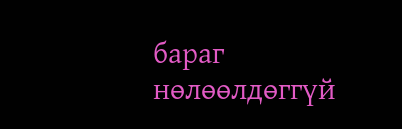бараг нөлөөлдөггүй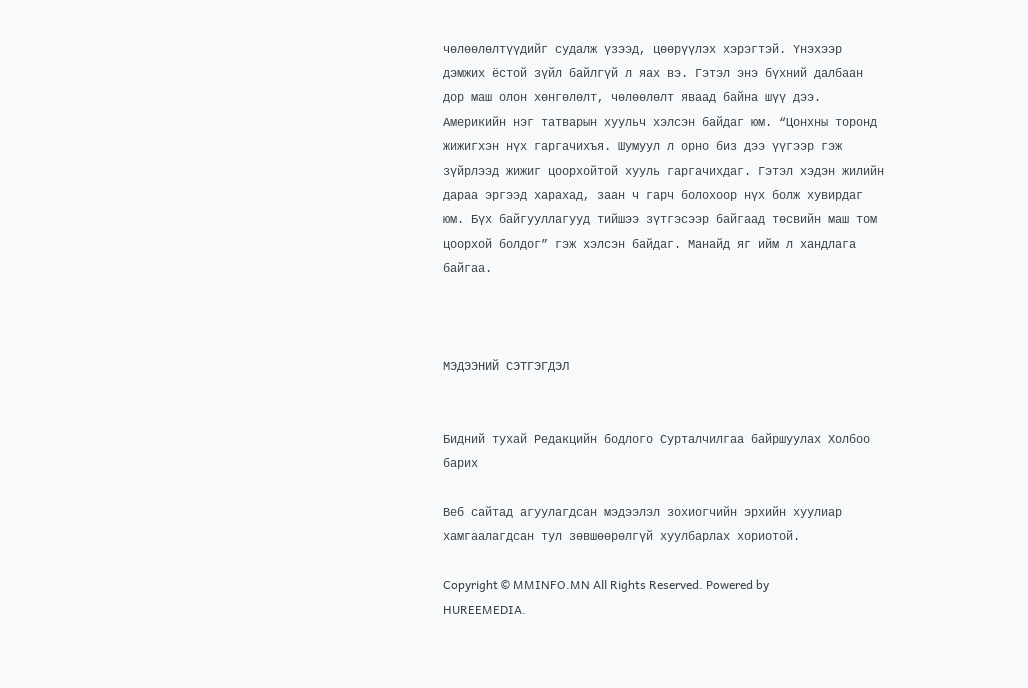чөлөөлөлтүүдийг судалж үзээд, цөөрүүлэх хэрэгтэй. Үнэхээр дэмжих ёстой зүйл байлгүй л яах вэ. Гэтэл энэ бүхний далбаан дор маш олон хөнгөлөлт, чөлөөлөлт яваад байна шүү дээ. Америкийн нэг татварын хуульч хэлсэн байдаг юм. “Цонхны торонд жижигхэн нүх гаргачихъя. Шумуул л орно биз дээ үүгээр гэж зүйрлээд жижиг цоорхойтой хууль гаргачихдаг. Гэтэл хэдэн жилийн дараа эргээд харахад, заан ч гарч болохоор нүх болж хувирдаг юм. Бүх байгууллагууд тийшээ зүтгэсээр байгаад төсвийн маш том цоорхой болдог” гэж хэлсэн байдаг. Манайд яг ийм л хандлага байгаа.



МЭДЭЭНИЙ СЭТГЭГДЭЛ


Бидний тухай Редакцийн бодлого Сурталчилгаа байршуулах Холбоо барих

Веб сайтад агуулагдсан мэдээлэл зохиогчийн эрхийн хуулиар хамгаалагдсан тул зөвшөөрөлгүй хуулбарлах хориотой.

Copyright © MMINFO.MN All Rights Reserved. Powered by HUREEMEDIA.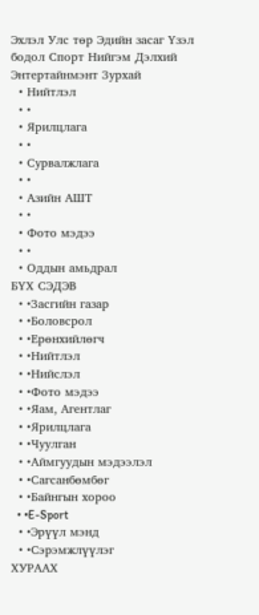Эхлэл Улс төр Эдийн засаг Үзэл бодол Спорт Нийгэм Дэлхий Энтертайнмэнт Зурхай
  • Нийтлэл
  • •
  • Ярилцлага
  • •
  • Сурвалжлага
  • •
  • Азийн АШТ
  • •
  • Фото мэдээ
  • •
  • Оддын амьдрал
БҮХ СЭДЭВ
  • •Засгийн газар
  • •Боловсрол
  • •Ерөнхийлөгч
  • •Нийтлэл
  • •Нийслэл
  • •Фото мэдээ
  • •Яам, Агентлаг
  • •Ярилцлага
  • •Чуулган
  • •Аймгуудын мэдээлэл
  • •Сагсанбөмбөг
  • •Байнгын хороо
  • •E-Sport
  • •Эрүүл мэнд
  • •Сэрэмжлүүлэг
ХУРААХ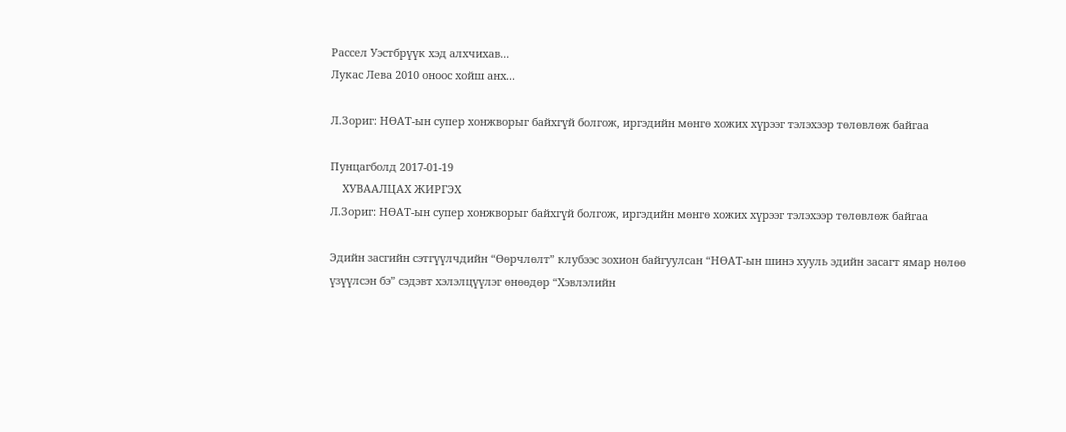Рассел Уэстбрүүк хэд алхчихав...
Лукас Лева 2010 оноос хойш анх...

Л.Зориг: НӨАТ-ын супер хонжворыг байхгүй болгож, иргэдийн мөнгө хожих хүрээг тэлэхээр төлөвлөж байгаа

Пунцагболд 2017-01-19
    ХУВААЛЦАХ ЖИРГЭХ
Л.Зориг: НӨАТ-ын супер хонжворыг байхгүй болгож, иргэдийн мөнгө хожих хүрээг тэлэхээр төлөвлөж байгаа

Эдийн засгийн сэтгүүлчдийн “Өөрчлөлт” клубээс зохион байгуулсан “НӨАТ-ын шинэ хууль эдийн засагт ямар нөлөө үзүүлсэн бэ” сэдэвт хэлэлцүүлэг өнөөдөр “Хэвлэлийн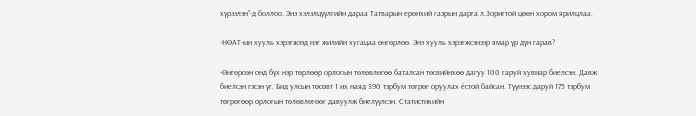хүрээлэн”-д боллоо. Энэ хэлэлцүүлгийн дараа Татварын ерөнхий газрын дарга л.Зоригтой цөөн хором ярилцлаа.

-НӨАТ-ын хууль хэрэгжээд нэг жилийн хугацаа өнгөрлөө. Энэ хууль хэрэгжсэнээр ямар үр дүн гарав?

-Өнгөрсөн онд бүх нэр төрлөөр орлогын төлөвлөгөө баталсан төсвийнхөө дагуу 100 гаруй хувиар биелсэн. Давж биелсэн гэсэн үг. Бид улсын төсөвт 1 их наяд 390 тэрбум төгрөг оруулах ёстой байсан. Түүнээс даруй 175 тэрбум төгрөгөөр орлогын төлөвлөгөөг давуулж биелүүлсэн. Статистикийн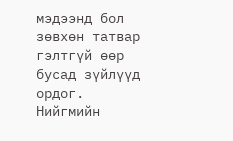мэдээнд бол зөвхөн татвар гэлтгүй өөр бусад зүйлүүд ордог. Нийгмийн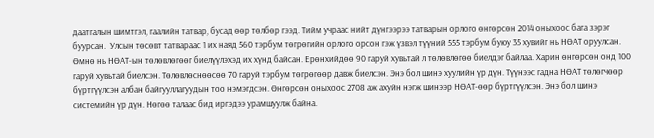даатгалын шимтгэл, гаалийн татвар, бусад өөр төлбөр гээд. Тийм учраас нийт дүнгээрээ татварын орлого өнгөрсөн 2014 оныхоос бага зэрэг буурсан.  Улсын төсөвт татвараас 1 их наяд 560 тэрбум төгрөгийн орлого орсон гэж үзвэл түүний 555 тэрбум буюу 35 хувийг нь НӨАТ оруулсан. Өмнө нь НӨАТ-ын төлөвлөгөөг биелүүлэхэд их хүнд байсан. Ерөнхийдөө 90 гаруй хувьтай л төлөвлөгөө биелдэг байлаа. Харин өнгөрсөн онд 100 гаруй хувьтай биелсэн. Төлөвлөснөөсөө 70 гаруй тэрбум төгрөгөөр давж биелсэн. Энэ бол шинэ хуулийн үр дүн. Түүнээс гадна НӨАТ төлөгчөөр бүртгүүлсэн албан байгууллагуудын тоо нэмэгдсэн. Өнгөрсөн оныхоос 2708 аж ахуйн нэгж шинээр НӨАТ-өөр бүртгүүлсэн. Энэ бол шинэ системийн үр дүн. Нөгөө талаас бид иргэдээ урамшуулж байна.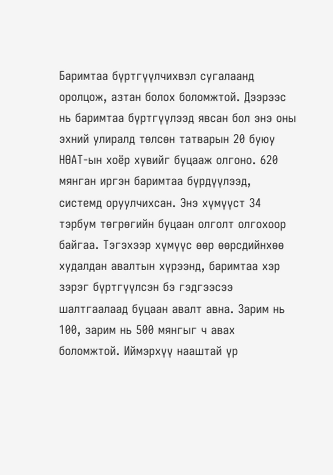Баримтаа бүртгүүлчихвэл сугалаанд оролцож, азтан болох боломжтой. Дээрээс нь баримтаа бүртгүүлээд явсан бол энэ оны эхний улиралд төлсөн татварын 20 буюу НӨАТ-ын хоёр хувийг буцааж олгоно. 620 мянган иргэн баримтаа бүрдүүлээд, системд оруулчихсан. Энэ хүмүүст 34 тэрбум төгрөгийн буцаан олголт олгохоор байгаа. Тэгэхээр хүмүүс өөр өөрсдийнхөө худалдан авалтын хүрээнд, баримтаа хэр зэрэг бүртгүүлсэн бэ гэдгээсээ шалтгаалаад буцаан авалт авна. Зарим нь 100, зарим нь 500 мянгыг ч авах боломжтой. Иймэрхүү нааштай үр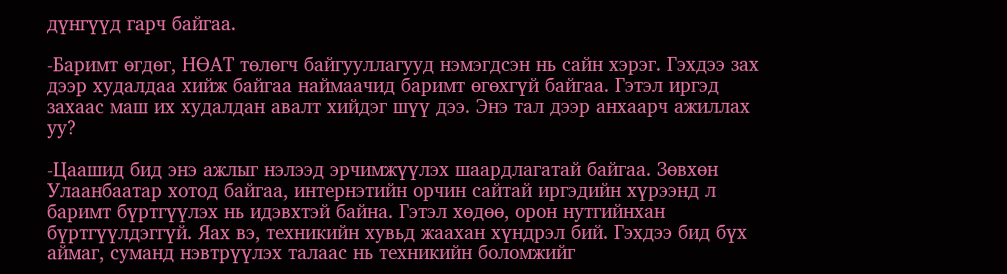дүнгүүд гарч байгаа.

-Баримт өгдөг, НӨАТ төлөгч байгууллагууд нэмэгдсэн нь сайн хэрэг. Гэхдээ зах дээр худалдаа хийж байгаа наймаачид баримт өгөхгүй байгаа. Гэтэл иргэд захаас маш их худалдан авалт хийдэг шүү дээ. Энэ тал дээр анхаарч ажиллах уу?

-Цаашид бид энэ ажлыг нэлээд эрчимжүүлэх шаардлагатай байгаа. Зөвхөн Улаанбаатар хотод байгаа, интернэтийн орчин сайтай иргэдийн хүрээнд л баримт бүртгүүлэх нь идэвхтэй байна. Гэтэл хөдөө, орон нутгийнхан бүртгүүлдэггүй. Яах вэ, техникийн хувьд жаахан хүндрэл бий. Гэхдээ бид бүх аймаг, суманд нэвтрүүлэх талаас нь техникийн боломжийг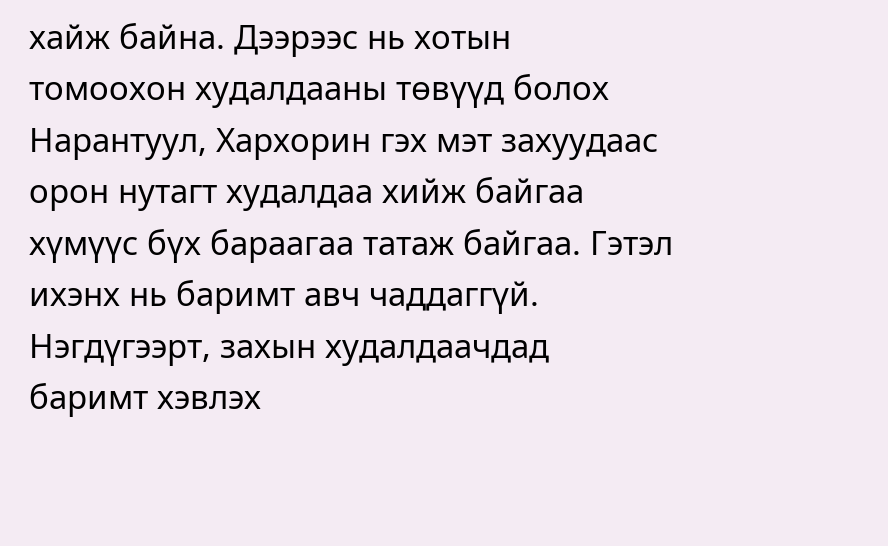хайж байна. Дээрээс нь хотын томоохон худалдааны төвүүд болох Нарантуул, Хархорин гэх мэт захуудаас орон нутагт худалдаа хийж байгаа хүмүүс бүх бараагаа татаж байгаа. Гэтэл ихэнх нь баримт авч чаддаггүй. Нэгдүгээрт, захын худалдаачдад баримт хэвлэх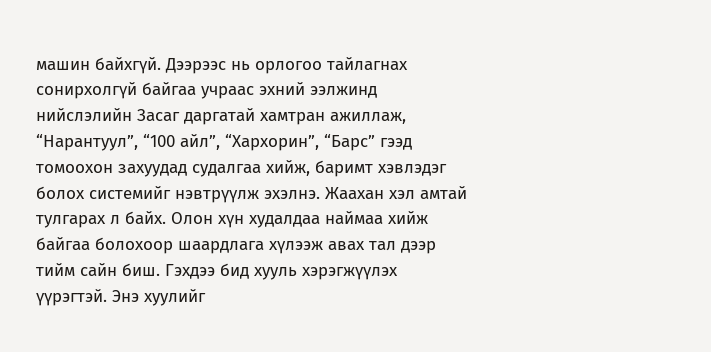машин байхгүй. Дээрээс нь орлогоо тайлагнах сонирхолгүй байгаа учраас эхний ээлжинд нийслэлийн Засаг даргатай хамтран ажиллаж, “Нарантуул”, “100 айл”, “Хархорин”, “Барс” гээд томоохон захуудад судалгаа хийж, баримт хэвлэдэг болох системийг нэвтрүүлж эхэлнэ. Жаахан хэл амтай тулгарах л байх. Олон хүн худалдаа наймаа хийж байгаа болохоор шаардлага хүлээж авах тал дээр тийм сайн биш. Гэхдээ бид хууль хэрэгжүүлэх үүрэгтэй. Энэ хуулийг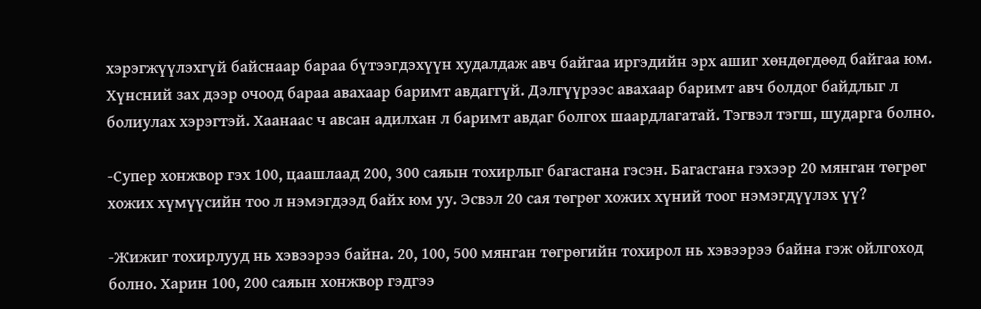хэрэгжүүлэхгүй байснаар бараа бүтээгдэхүүн худалдаж авч байгаа иргэдийн эрх ашиг хөндөгдөөд байгаа юм. Хүнсний зах дээр очоод бараа авахаар баримт авдаггүй. Дэлгүүрээс авахаар баримт авч болдог байдлыг л болиулах хэрэгтэй. Хаанаас ч авсан адилхан л баримт авдаг болгох шаардлагатай. Тэгвэл тэгш, шударга болно.

-Супер хонжвор гэх 100, цаашлаад 200, 300 саяын тохирлыг багасгана гэсэн. Багасгана гэхээр 20 мянган төгрөг хожих хүмүүсийн тоо л нэмэгдээд байх юм уу. Эсвэл 20 сая төгрөг хожих хүний тоог нэмэгдүүлэх үү?

-Жижиг тохирлууд нь хэвээрээ байна. 20, 100, 500 мянган төгрөгийн тохирол нь хэвээрээ байна гэж ойлгоход болно. Харин 100, 200 саяын хонжвор гэдгээ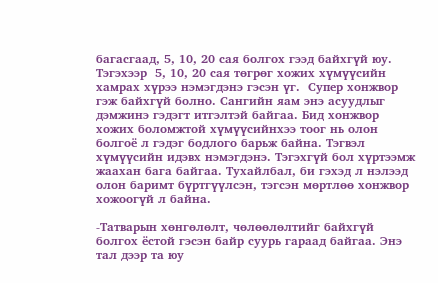багасгаад, 5, 10, 20 сая болгох гээд байхгүй юу. Тэгэхээр  5, 10, 20 сая төгрөг хожих хүмүүсийн хамрах хүрээ нэмэгдэнэ гэсэн үг.  Супер хонжвор гэж байхгүй болно. Сангийн яам энэ асуудлыг дэмжинэ гэдэгт итгэлтэй байгаа. Бид хонжвор хожих боломжтой хүмүүсийнхээ тоог нь олон болгоё л гэдэг бодлого барьж байна. Тэгвэл хүмүүсийн идэвх нэмэгдэнэ. Тэгэхгүй бол хүртээмж жаахан бага байгаа. Тухайлбал, би гэхэд л нэлээд олон баримт бүртгүүлсэн, тэгсэн мөртлөө хонжвор хожоогүй л байна.

-Татварын хөнгөлөлт, чөлөөлөлтийг байхгүй болгох ёстой гэсэн байр суурь гараад байгаа. Энэ тал дээр та юу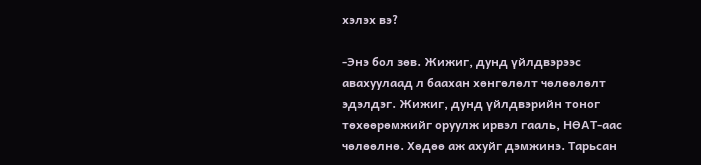хэлэх вэ?

-Энэ бол зөв. Жижиг, дунд үйлдвэрээс авахуулаад л баахан хөнгөлөлт чөлөөлөлт эдэлдэг. Жижиг, дунд үйлдвэрийн тоног төхөөрөмжийг оруулж ирвэл гааль, НӨАТ-аас чөлөөлнө. Хөдөө аж ахуйг дэмжинэ. Тарьсан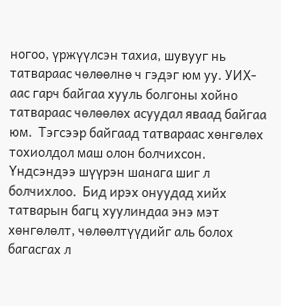ногоо, үржүүлсэн тахиа, шувууг нь татвараас чөлөөлнө ч гэдэг юм уу. УИХ-аас гарч байгаа хууль болгоны хойно татвараас чөлөөлөх асуудал яваад байгаа юм.  Тэгсээр байгаад татвараас хөнгөлөх тохиолдол маш олон болчихсон. Үндсэндээ шүүрэн шанага шиг л болчихлоо.  Бид ирэх онуудад хийх татварын багц хуулиндаа энэ мэт хөнгөлөлт, чөлөөлтүүдийг аль болох багасгах л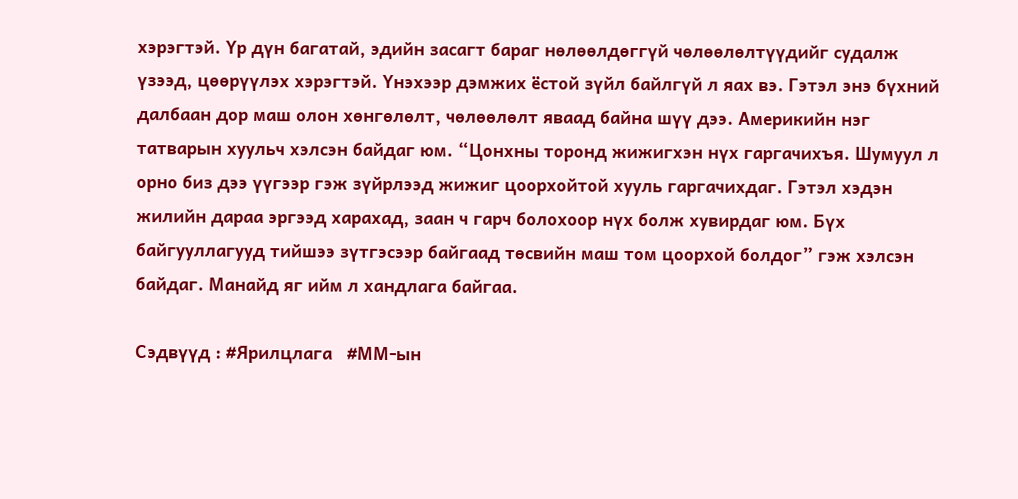хэрэгтэй. Үр дүн багатай, эдийн засагт бараг нөлөөлдөггүй чөлөөлөлтүүдийг судалж үзээд, цөөрүүлэх хэрэгтэй. Үнэхээр дэмжих ёстой зүйл байлгүй л яах вэ. Гэтэл энэ бүхний далбаан дор маш олон хөнгөлөлт, чөлөөлөлт яваад байна шүү дээ. Америкийн нэг татварын хуульч хэлсэн байдаг юм. “Цонхны торонд жижигхэн нүх гаргачихъя. Шумуул л орно биз дээ үүгээр гэж зүйрлээд жижиг цоорхойтой хууль гаргачихдаг. Гэтэл хэдэн жилийн дараа эргээд харахад, заан ч гарч болохоор нүх болж хувирдаг юм. Бүх байгууллагууд тийшээ зүтгэсээр байгаад төсвийн маш том цоорхой болдог” гэж хэлсэн байдаг. Манайд яг ийм л хандлага байгаа.

Сэдвүүд : #Ярилцлага   #ММ-ын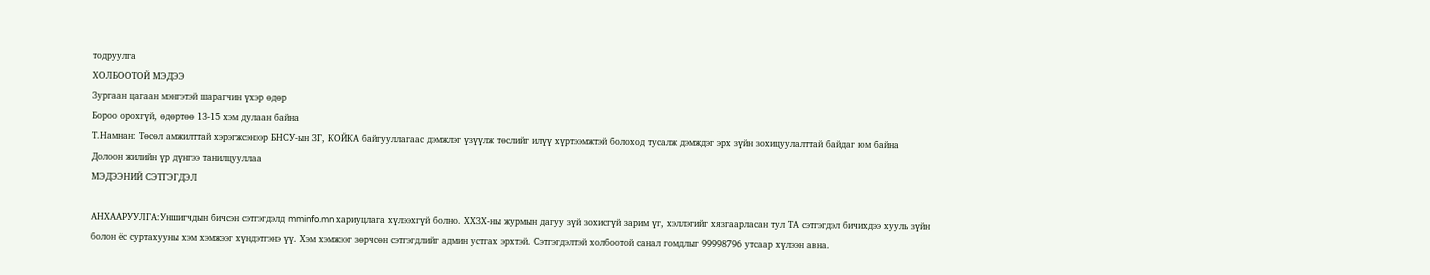тодруулга
ХОЛБООТОЙ МЭДЭЭ
Зургаан цагаан мэнгэтэй шарагчин үхэр өдөр
Бороо орохгүй, өдөртөө 13-15 хэм дулаан байна
Т.Намнан: Төсөл амжилттай хэрэгжсэнээр БНСУ-ын ЗГ, КОЙКА байгууллагаас дэмжлэг үзүүлж төслийг илүү хүртээмжтэй болоход тусалж дэмждэг эрх зүйн зохицуулалттай байдаг юм байна
Долоон жилийн үр дүнгээ танилцууллаа
МЭДЭЭНИЙ СЭТГЭГДЭЛ

АНХААРУУЛГА:Уншигчдын бичсэн сэтгэгдэлд mminfo.mn хариуцлага хүлээхгүй болно. ХХЗХ-ны журмын дагуу зүй зохисгүй зарим үг, хэллэгийг хязгаарласан тул ТА сэтгэгдэл бичихдээ хууль зүйн болон ёс суртахууны хэм хэмжээг хүндэтгэнэ үү. Хэм хэмжээг зөрчсөн сэтгэгдлийг админ устгах эрхтэй. Сэтгэгдэлтэй холбоотой санал гомдлыг 99998796 утсаар хүлээн авна.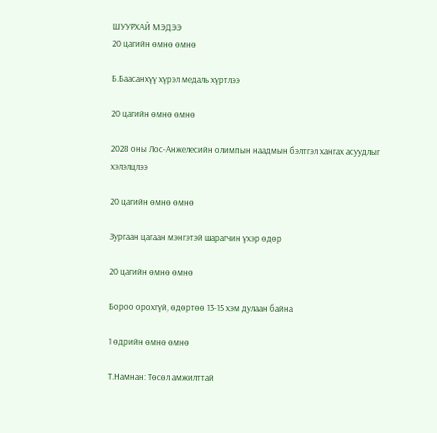ШУУРХАЙ МЭДЭЭ
20 цагийн өмнө өмнө

Б.Баасанхүү хүрэл медаль хүртлээ

20 цагийн өмнө өмнө

2028 оны Лос-Анжелесийн олимпын наадмын бэлтгэл хангах асуудлыг хэлэлцлээ

20 цагийн өмнө өмнө

Зургаан цагаан мэнгэтэй шарагчин үхэр өдөр

20 цагийн өмнө өмнө

Бороо орохгүй, өдөртөө 13-15 хэм дулаан байна

1 өдрийн өмнө өмнө

Т.Намнан: Төсөл амжилттай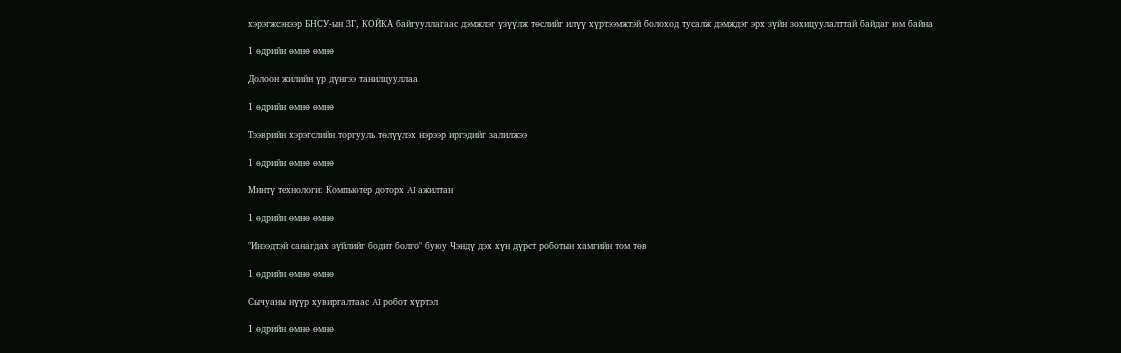хэрэгжсэнээр БНСУ-ын ЗГ, КОЙКА байгууллагаас дэмжлэг үзүүлж төслийг илүү хүртээмжтэй болоход тусалж дэмждэг эрх зүйн зохицуулалттай байдаг юм байна

1 өдрийн өмнө өмнө

Долоон жилийн үр дүнгээ танилцууллаа

1 өдрийн өмнө өмнө

Тээврийн хэрэгслийн торгууль төлүүлэх нэрээр иргэдийг залилжээ

1 өдрийн өмнө өмнө

Минтү технологи: Компьютер доторх AI ажилтан

1 өдрийн өмнө өмнө

"Инээдтэй санагдах зүйлийг бодит болго" буюу Чэндү дэх хүн дүрст роботын хамгийн том төв

1 өдрийн өмнө өмнө

Сычуаны нүүр хувиргалтаас AI робот хүртэл

1 өдрийн өмнө өмнө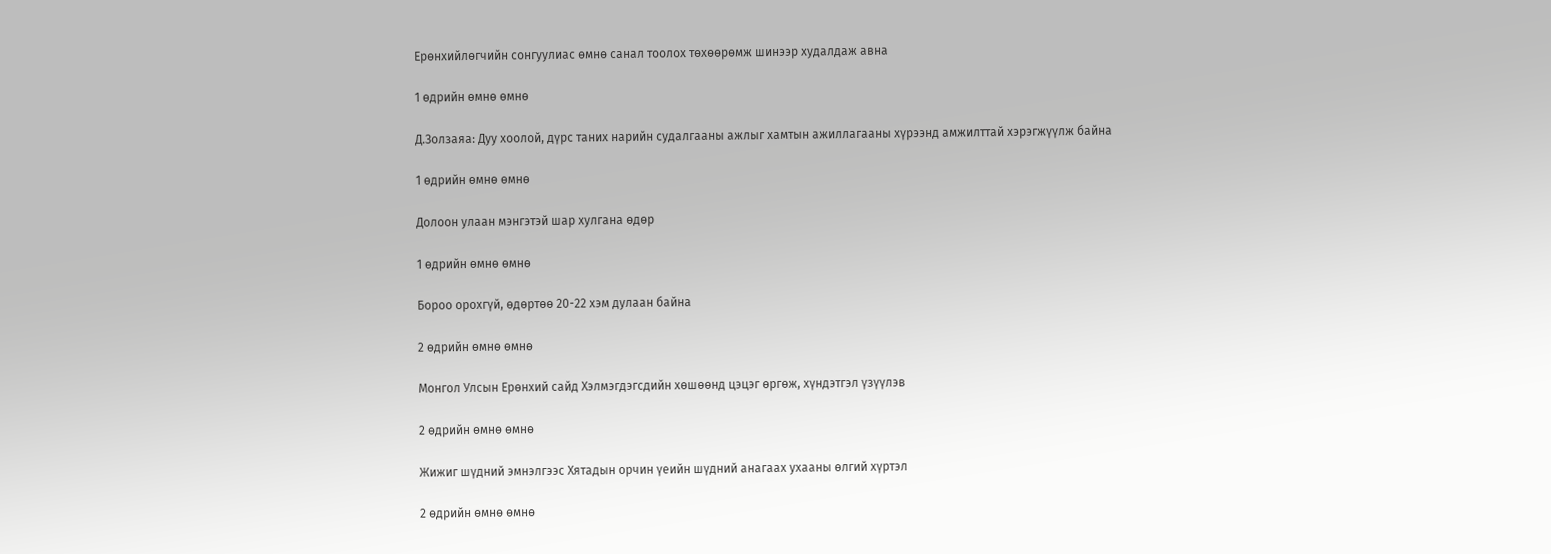Ерөнхийлөгчийн сонгуулиас өмнө санал тоолох төхөөрөмж шинээр худалдаж авна

1 өдрийн өмнө өмнө

Д.Золзаяа: Дуу хоолой, дүрс таних нарийн судалгааны ажлыг хамтын ажиллагааны хүрээнд амжилттай хэрэгжүүлж байна

1 өдрийн өмнө өмнө

Долоон улаан мэнгэтэй шар хулгана өдөр

1 өдрийн өмнө өмнө

Бороо орохгүй, өдөртөө 20-22 хэм дулаан байна

2 өдрийн өмнө өмнө

Монгол Улсын Ерөнхий сайд Хэлмэгдэгсдийн хөшөөнд цэцэг өргөж, хүндэтгэл үзүүлэв

2 өдрийн өмнө өмнө

Жижиг шүдний эмнэлгээс Хятадын орчин үеийн шүдний анагаах ухааны өлгий хүртэл

2 өдрийн өмнө өмнө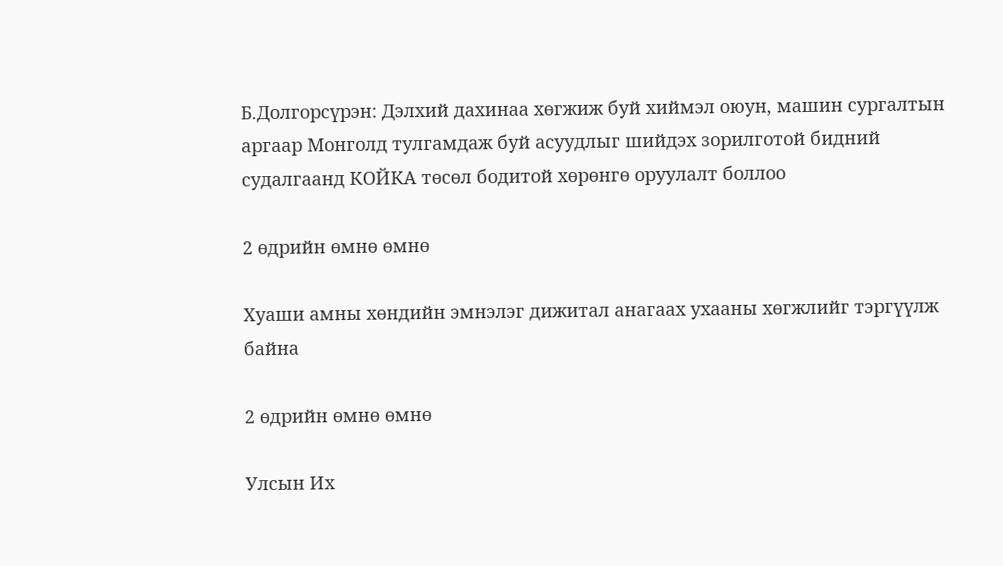Б.Долгорсүрэн: Дэлхий дахинаа хөгжиж буй хиймэл оюун, машин сургалтын аргаар Монголд тулгамдаж буй асуудлыг шийдэх зорилготой бидний судалгаанд КОЙКА төсөл бодитой хөрөнгө оруулалт боллоо

2 өдрийн өмнө өмнө

Хуаши амны хөндийн эмнэлэг дижитал анагаах ухааны хөгжлийг тэргүүлж байна

2 өдрийн өмнө өмнө

Улсын Их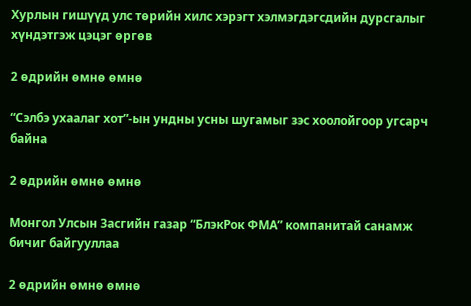Хурлын гишүүд улс төрийн хилс хэрэгт хэлмэгдэгсдийн дурсгалыг хүндэтгэж цэцэг өргөв

2 өдрийн өмнө өмнө

“Сэлбэ ухаалаг хот”-ын ундны усны шугамыг зэс хоолойгоор угсарч байна

2 өдрийн өмнө өмнө

Монгол Улсын Засгийн газар “БлэкРок ФМА” компанитай санамж бичиг байгууллаа

2 өдрийн өмнө өмнө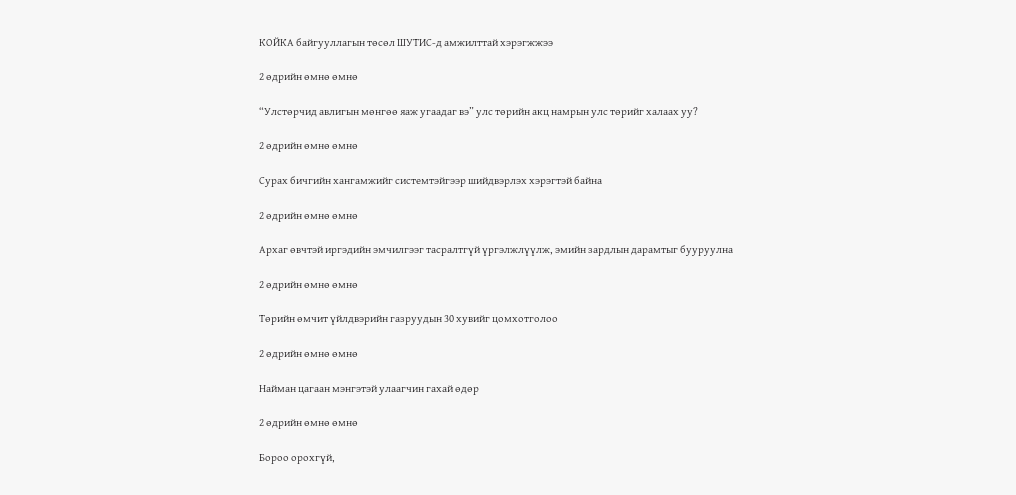КОЙКА байгууллагын төсөл ШУТИС-д амжилттай хэрэгжжээ

2 өдрийн өмнө өмнө

“Улстөрчид авлигын мөнгөө яаж угаадаг вэ” улс төрийн акц намрын улс төрийг халаах уу?

2 өдрийн өмнө өмнө

Сурах бичгийн хангамжийг системтэйгээр шийдвэрлэх хэрэгтэй байна

2 өдрийн өмнө өмнө

Архаг өвчтэй иргэдийн эмчилгээг тасралтгүй үргэлжлүүлж, эмийн зардлын дарамтыг бууруулна

2 өдрийн өмнө өмнө

Төрийн өмчит үйлдвэрийн газруудын 30 хувийг цомхотголоо

2 өдрийн өмнө өмнө

Найман цагаан мэнгэтэй улаагчин гахай өдөр

2 өдрийн өмнө өмнө

Бороо орохгүй,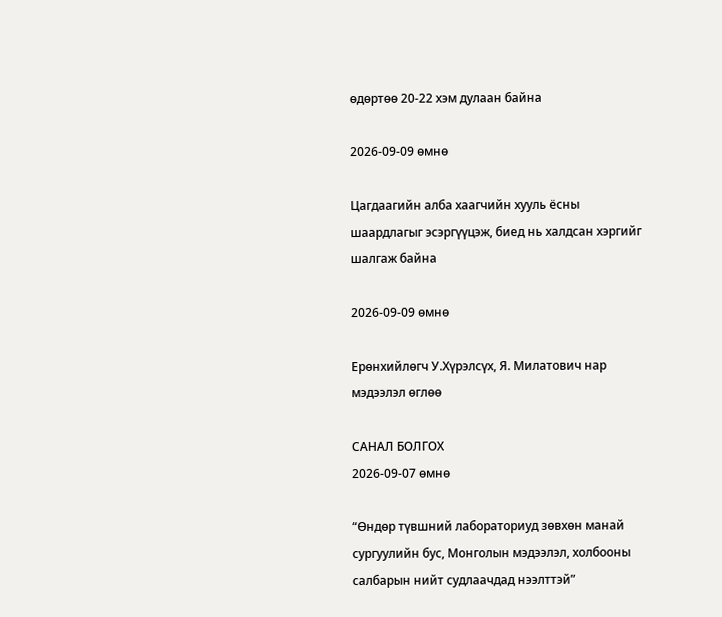өдөртөө 20-22 хэм дулаан байна

2026-09-09 өмнө

Цагдаагийн алба хаагчийн хууль ёсны шаардлагыг эсэргүүцэж, биед нь халдсан хэргийг шалгаж байна

2026-09-09 өмнө

Ерөнхийлөгч У.Хүрэлсүх, Я. Милатович нар мэдээлэл өглөө

САНАЛ БОЛГОХ
2026-09-07 өмнө

“Өндөр түвшний лабораториуд зөвхөн манай сургуулийн бус, Монголын мэдээлэл, холбооны салбарын нийт судлаачдад нээлттэй”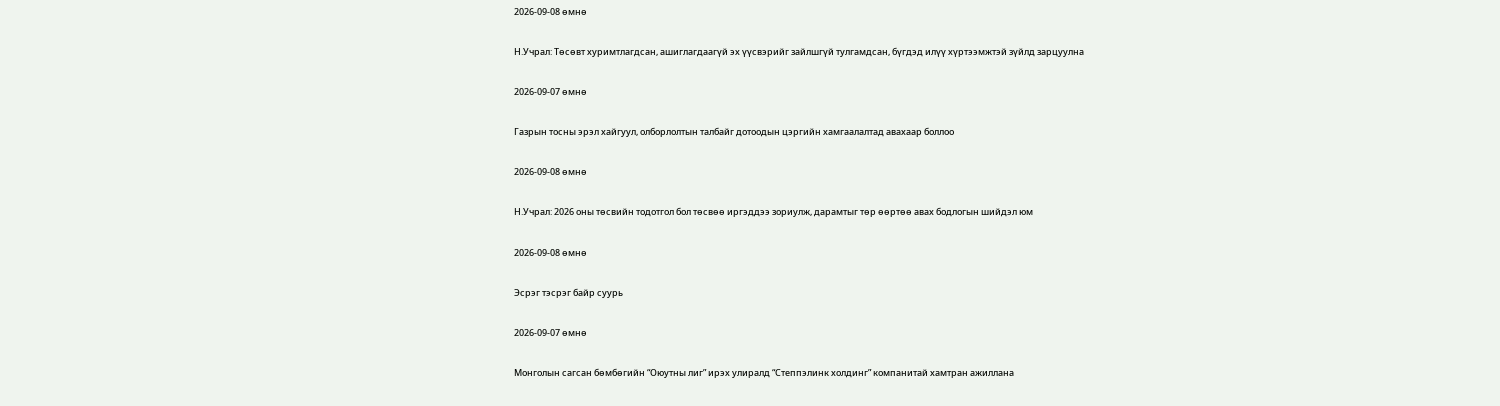2026-09-08 өмнө

Н.Учрал: Төсөвт хуримтлагдсан, ашиглагдаагүй эх үүсвэрийг зайлшгүй тулгамдсан, бүгдэд илүү хүртээмжтэй зүйлд зарцуулна

2026-09-07 өмнө

Газрын тосны эрэл хайгуул, олборлолтын талбайг дотоодын цэргийн хамгаалалтад авахаар боллоо

2026-09-08 өмнө

Н.Учрал: 2026 оны төсвийн тодотгол бол төсвөө иргэддээ зориулж, дарамтыг төр өөртөө авах бодлогын шийдэл юм

2026-09-08 өмнө

Эсрэг тэсрэг байр суурь

2026-09-07 өмнө

Монголын сагсан бөмбөгийн “Оюутны лиг” ирэх улиралд “Степпэлинк холдинг” компанитай хамтран ажиллана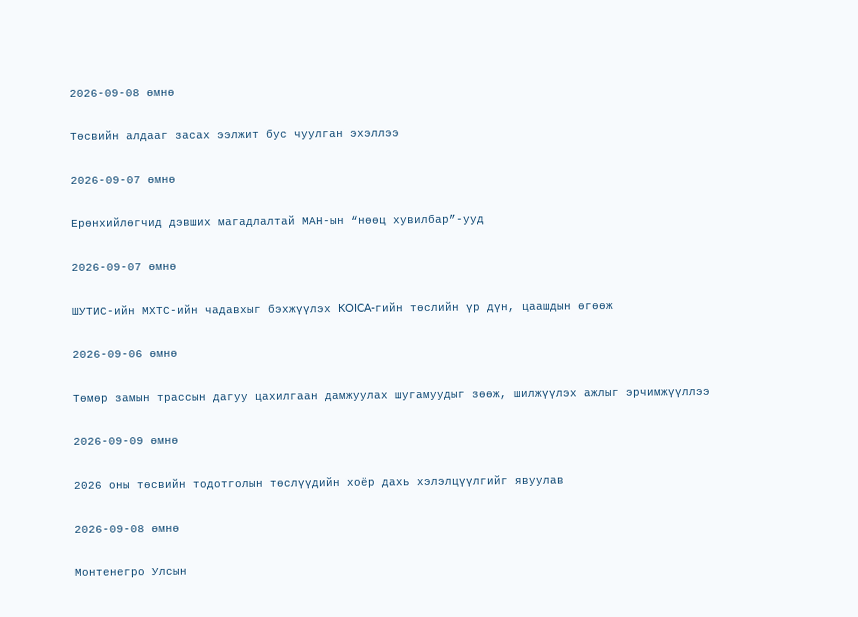2026-09-08 өмнө

Төсвийн алдааг засах ээлжит бус чуулган эхэллээ

2026-09-07 өмнө

Ерөнхийлөгчид дэвших магадлалтай МАН-ын “нөөц хувилбар”-ууд

2026-09-07 өмнө

ШУТИС-ийн МХТС-ийн чадавхыг бэхжүүлэх KOICA-гийн төслийн үр дүн, цаашдын өгөөж

2026-09-06 өмнө

Төмөр замын трассын дагуу цахилгаан дамжуулах шугамуудыг зөөж, шилжүүлэх ажлыг эрчимжүүллээ

2026-09-09 өмнө

2026 оны төсвийн тодотголын төслүүдийн хоёр дахь хэлэлцүүлгийг явуулав

2026-09-08 өмнө

Монтенегро Улсын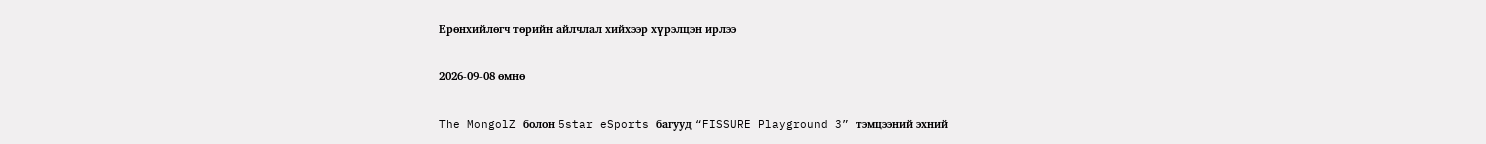Ерөнхийлөгч төрийн айлчлал хийхээр хүрэлцэн ирлээ

2026-09-08 өмнө

The MongolZ болон 5star eSports багууд “FISSURE Playground 3” тэмцээний эхний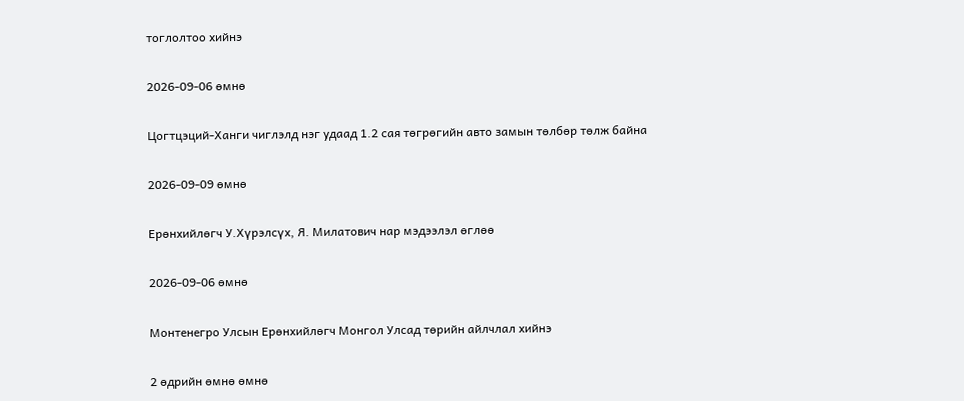тоглолтоо хийнэ

2026-09-06 өмнө

Цогтцэций-Ханги чиглэлд нэг удаад 1.2 сая төгрөгийн авто замын төлбөр төлж байна

2026-09-09 өмнө

Ерөнхийлөгч У.Хүрэлсүх, Я. Милатович нар мэдээлэл өглөө

2026-09-06 өмнө

Монтенегро Улсын Ерөнхийлөгч Монгол Улсад төрийн айлчлал хийнэ

2 өдрийн өмнө өмнө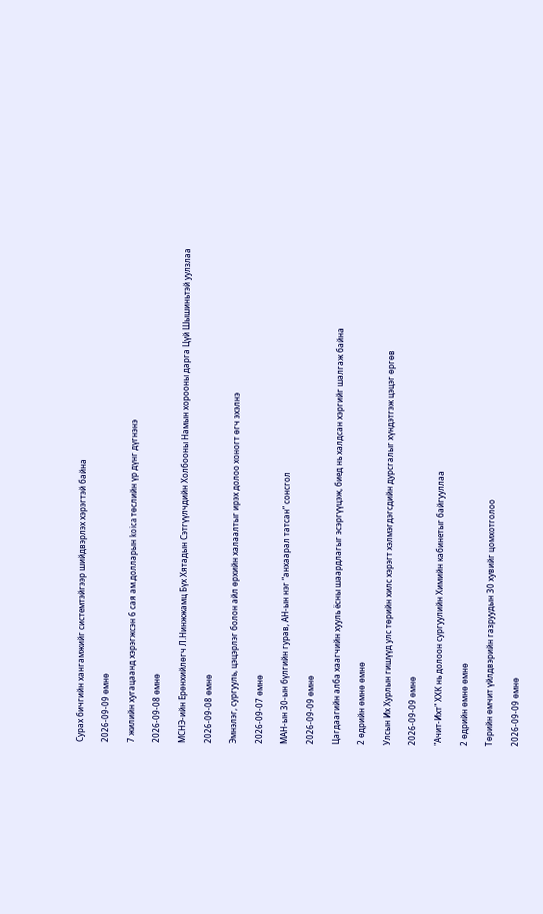Сурах бичгийн хангамжийг системтэйгээр шийдвэрлэх хэрэгтэй байна

2026-09-09 өмнө

7 жилийн хугацаанд хэрэгжсэн 6 сая ам.долларын koica төслийн үр дүнг дүгнэнэ

2026-09-08 өмнө

МСНЭ-ийн Ерөнхийлөгч Л.Нинжжамц Бүх Хятадын Сэтгүүлчдийн Холбооны Намын хорооны дарга Цүй Шышиньтэй уулзлаа

2026-09-08 өмнө

Эмнэлэг, сургууль, цэцэрлэг болон айл өрхийн халаалтыг ирэх долоо хоногт өгч эхэлнэ

2026-09-07 өмнө

МАН-ын 30-ын бүлгийн гурав, АН-ын нэг “анхаарал татсан” сонсгол

2026-09-09 өмнө

Цагдаагийн алба хаагчийн хууль ёсны шаардлагыг эсэргүүцэж, биед нь халдсан хэргийг шалгаж байна

2 өдрийн өмнө өмнө

Улсын Их Хурлын гишүүд улс төрийн хилс хэрэгт хэлмэгдэгсдийн дурсгалыг хүндэтгэж цэцэг өргөв

2026-09-09 өмнө

"Ачит-Ихт" ХХК нь долоон сургуулийн Химийн кабинетыг байгууллаа

2 өдрийн өмнө өмнө

Төрийн өмчит үйлдвэрийн газруудын 30 хувийг цомхотголоо

2026-09-09 өмнө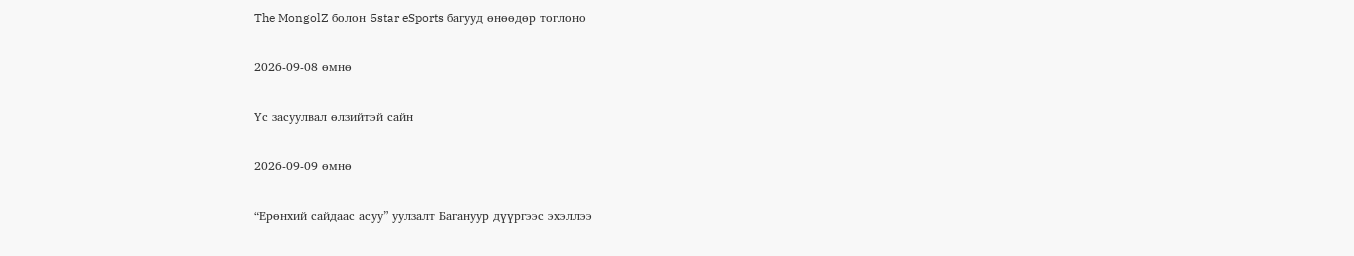The MongolZ болон 5star eSports багууд өнөөдөр тоглоно

2026-09-08 өмнө

Үс засуулвал өлзийтэй сайн

2026-09-09 өмнө

“Ерөнхий сайдаас асуу” уулзалт Багануур дүүргээс эхэллээ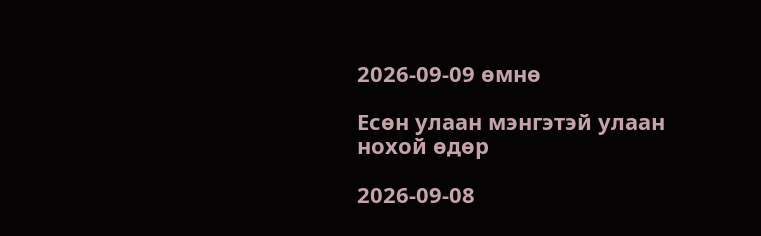2026-09-09 өмнө

Есөн улаан мэнгэтэй улаан нохой өдөр

2026-09-08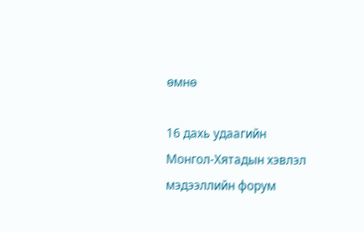өмнө

16 дахь удаагийн Монгол-Хятадын хэвлэл мэдээллийн форум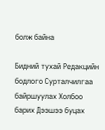болж байна

Бидний тухай Редакцийн бодлого Сурталчилгаа байршуулах Холбоо барих Дээшээ буцах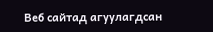Веб сайтад агуулагдсан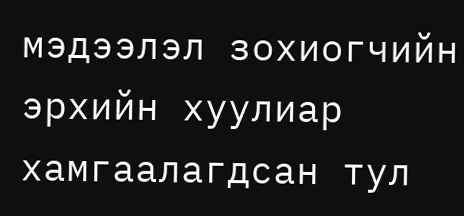мэдээлэл зохиогчийн эрхийн хуулиар хамгаалагдсан тул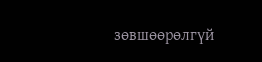зөвшөөрөлгүй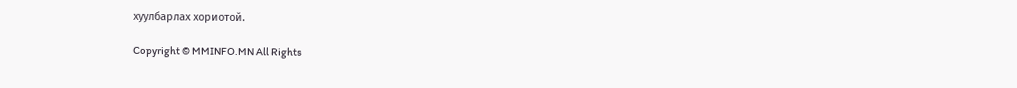хуулбарлах хориотой.

Copyright © MMINFO.MN All Rights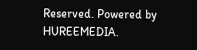Reserved. Powered by HUREEMEDIA.